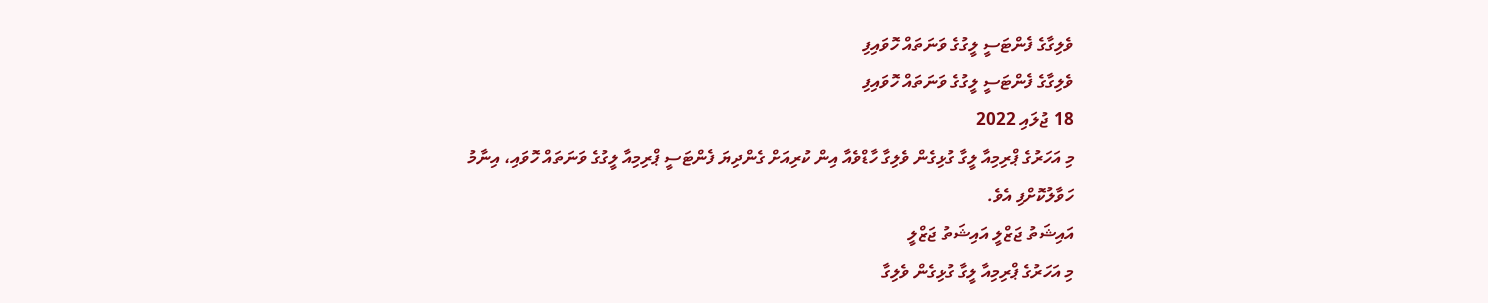ވެލިގާގެ ފެންޓަސީ ލީގުގެ ވަނަތައް ހޮވައިފި
ވެލިގާގެ ފެންޓަސީ ލީގުގެ ވަނަތައް ހޮވައިފި
18 ޖުލައި 2022
މި އަހަރުގެ ޕްރިމިއާ ލީގާ ގުޅިގެން ވެލިގާ ހާޑްވެއާ އިން ކުރިއަށް ގެންދިޔަ ފެންޓަސީ ޕްރިމިއާ ލީގުގެ ވަނަތައް ހޮވައި، އިނާމު ހަވާލުކޮށްފި އެވެ.
އައިޝަތު ޖަޒްލީ އައިޝަތު ޖަޒްލީ
މި އަހަރުގެ ޕްރިމިއާ ލީގާ ގުޅިގެން ވެލިގާ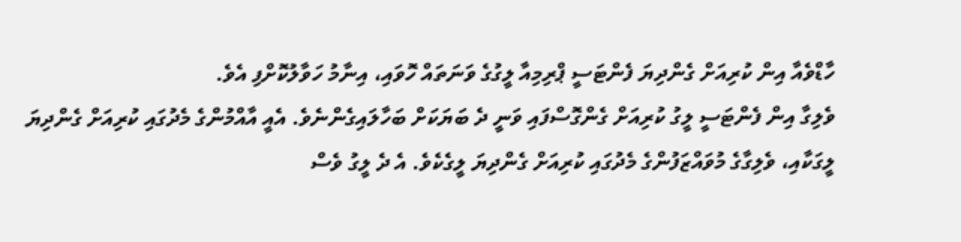ހާޑްވެއާ އިން ކުރިއަށް ގެންދިޔަ ފެންޓަސީ ޕްރިމިއާ ލީގުގެ ވަނަތައް ހޮވައި، އިނާމު ހަވާލުކޮށްފި އެވެ.
ވެލިގާ އިން ފެންޓަސީ ލީގު ކުރިއަށް ގެންގޮސްފައި ވަނީ ދެ ބަޔަކަށް ބަހާލައިގެންނެވެ. އެއީ އާއްމުންގެ މެދުގައި ކުރިއަށް ގެންދިޔަ ލީގަކާއި، ވެލިގާގެ މުވައްޒަފުންގެ މެދުގައި ކުރިއަށް ގެންދިޔަ ލީގެކެވެ. އެ ދެ ލީގު ވެސް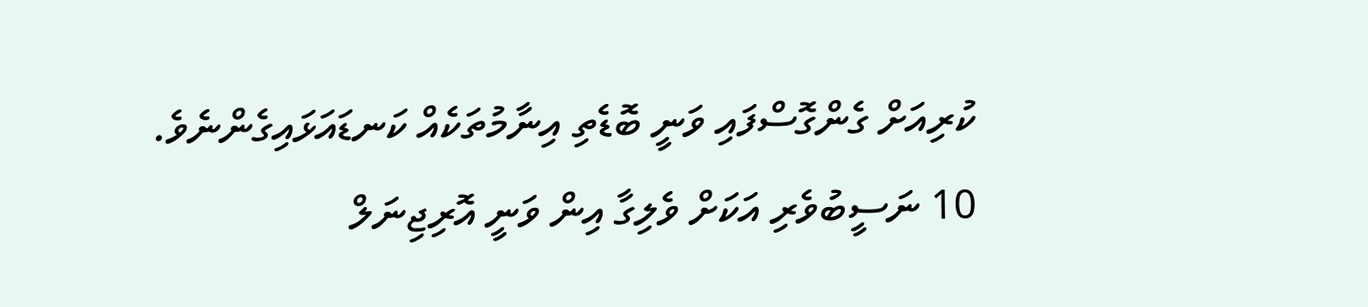ކުރިއަށް ގެންގޮސްފައި ވަނީ ބޮޑެތި އިނާމުތަކެއް ކަނޑައަޅައިގެންނެވެ.
10 ނަސީބުވެރި އަކަށް ވެލިގާ އިން ވަނީ އޮރިޖިނަލް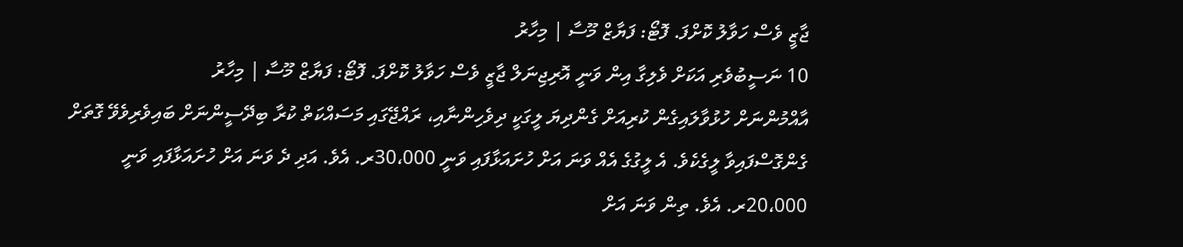ޖާޒީ ވެސް ހަވާލު ކޮށްފަ. ފޮޓޯ: ފަޔާޒް މޫސާ | މިހާރު
10 ނަސީބުވެރި އަކަށް ވެލިގާ އިން ވަނީ އޮރިޖިނަލް ޖާޒީ ވެސް ހަވާލު ކޮށްފަ. ފޮޓޯ: ފަޔާޒް މޫސާ | މިހާރު
އާއްމުންނަށް ހުޅުވާލައިގެން ކުރިއަށް ގެންދިޔަ ލީގަކީ ދިވެހިންނާއި، ރައްޖޭގައި މަސައްކަތް ކުރާ ބިދޭސީންނަށް ބައިވެރިވެވޭ ގޮތަށް ގެންގޮސްފައިވާ ލީގެކެވެ. އެ ލީގުގެ އެއް ވަނަ އަށް ހުށައަޅާފައި ވަނީ 30،000ރ. އެވެ. އަދި ދެ ވަނަ އަށް ހުށައަޅާފައި ވަނީ 20،000ރ. އެވެ. ތިން ވަނަ އަށް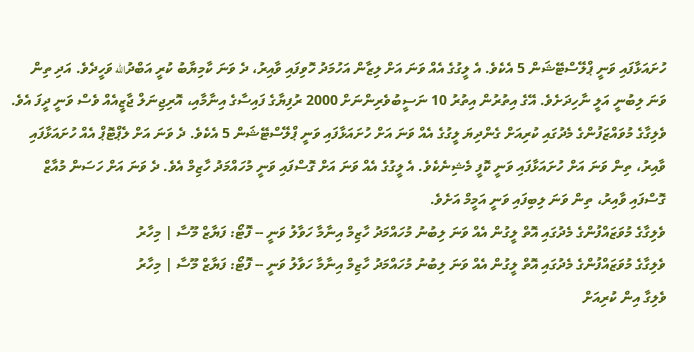ހުށައަޅާފައި ވަނީ ޕްލޭސްޓޭޝަން 5 އެކެވެ. އެ ލީގުގެ އެއް ވަނަ އަށް ލިޒާން އަހުމަދު ހޮވިފައި ވާއިރު، ދެ ވަނަ ކާމިޔާބު ކުރީ އަބްދުالله ވަހީދެވެ. އަދި ތިން ވަނަ ލިބުނީ އަލީ ނާހިދަށެވެ. އޭގެ އިތުރުން އިތުރު 10 ނަސީބުވެރިންނަށް 2000 ރުފިޔާގެ ފައިސާގެ އިނާމާއި، އޮރިޖިނަލް ޖާޒީއެއް ވެސް ވަނީ ދީފަ އެވެ.
ވެލިގާގެ މުވައްޒަފުންގެ މެދުގައި ކުރިއަށް ގެންދިޔަ ލީގުގެ އެއް ވަނަ އަށް ހުށައަޅާފައި ވަނީ ޕްލޭސްޓޭޝަން 5 އެކެވެ. ދެ ވަނަ އަށް ލެޕްޓޮޕް އެއް ހުށައަޅާފައި ވާއިރު، ތިން ވަނަ އަށް ހުށައަޅާފައި ވަނީ ކޮފީ މެޝިނެކެވެ. އެ ލީގުގެ އެއް ވަނަ އަށް ގޮސްފައި ވަނީ މުހައްމަދު ހާޒިމް އެވެ. ދެ ވަނަ އަށް ހަސަން މުއާޒް ގޮސްފައި ވާއިރު، ތިން ވަނަ ލިބިފައި ވަނީ އަމީމް އަށެވެ.
ވެލިގާގެ މުވަޒައްފުންގެ މެދުގައި އޮތް ލީގުން އެއް ވަނަ ލިބުނު މުހައްމަދު ހާޒިމް އިނާމާ ހަވާލު ވަނީ -- ފޮޓޯ: ފަޔާޒް މޫސާ | މިހާރު
ވެލިގާގެ މުވަޒައްފުންގެ މެދުގައި އޮތް ލީގުން އެއް ވަނަ ލިބުނު މުހައްމަދު ހާޒިމް އިނާމާ ހަވާލު ވަނީ -- ފޮޓޯ: ފަޔާޒް މޫސާ | މިހާރު
ވެލިގާ އިން ކުރިއަށް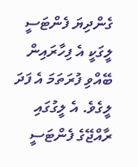ގެންދިޔަ ފެންޓަސީ ލީގަކީ އެ ފިހާރައިން ބޭއްވި ފުރަތަމަ އެ ފަދަ ލީގެވެ. އެ ލީގުގައި ރާއްޖޭގެ ފެންޓަސީ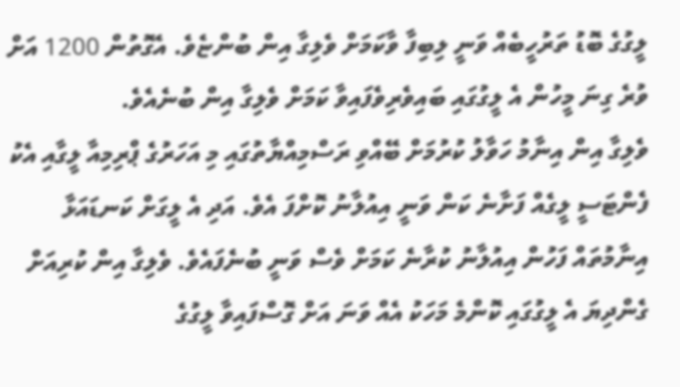ލީގުގެ ބޮޑު ތަރުހީބެއް ވަނީ ލިބިފާ ވާކަމަށް ވެލިގާ އިން ބުންޏެވެ. އެގޮތުން 1200 އަށް ވުރެ ގިނަ މީހުން އެ ލީގުގައި ބައިވެރިވެފައިވާ ކަމަށް ވެލިގާ އިން ބުނެއެވެ.
ވެލިގާ އިން އިނާމު ހަވާލު ކުރުމަށް ބޭއްވި ރަސްމިއްޔާތުގައި މި އަހަރުގެ ޕްރިމިއާ ލީގާއި އެކު ފެންޓަސީ ލީގެއް ފަށާނެ ކަން ވަނީ އިއުލާނު ކޮށްފަ އެވެ. އަދި އެ ލީގަށް ކަނޑައަޅާ އިނާމުތައް ފަހުން އިއުލާނު ކުރާނެ ކަމަށް ވެސް ވަނީ ބުނެފައެވެ. ވެލިގާ އިން ކުރިއަށް ގެންދިޔަ އެ ލީގުގައި ކޮންމެ މަހަކު އެއް ވަނަ އަށް ގޮސްފައިވާ ލީގުގެ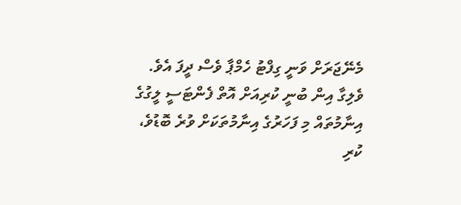މެނޭޖަރަށް ވަނީ ގިފްޓު ހެމްޕާ ވެސް ދީފަ އެވެ. ވެލިގާ އިން ބުނީ ކުރިއަށް އޮތް ފެންޓަސީ ލީގުގެ އިނާމުތައް މި ފަހަރުގެ އިނާމުތަކަށް ވުރެ ބޮޑުވެ، ކުރި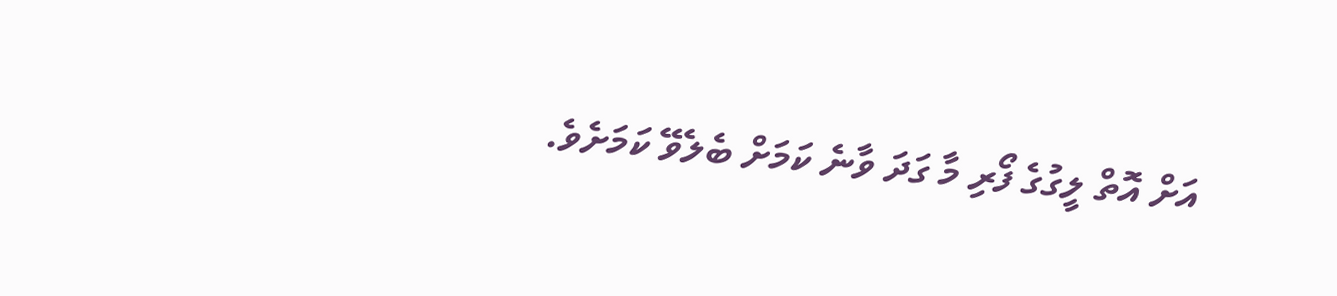އަށް އޮތް ލީގުގެ ފޯރި މާ ގަދަ ވާނެ ކަމަށް ބެލެވޭ ކަމަށެވެ.